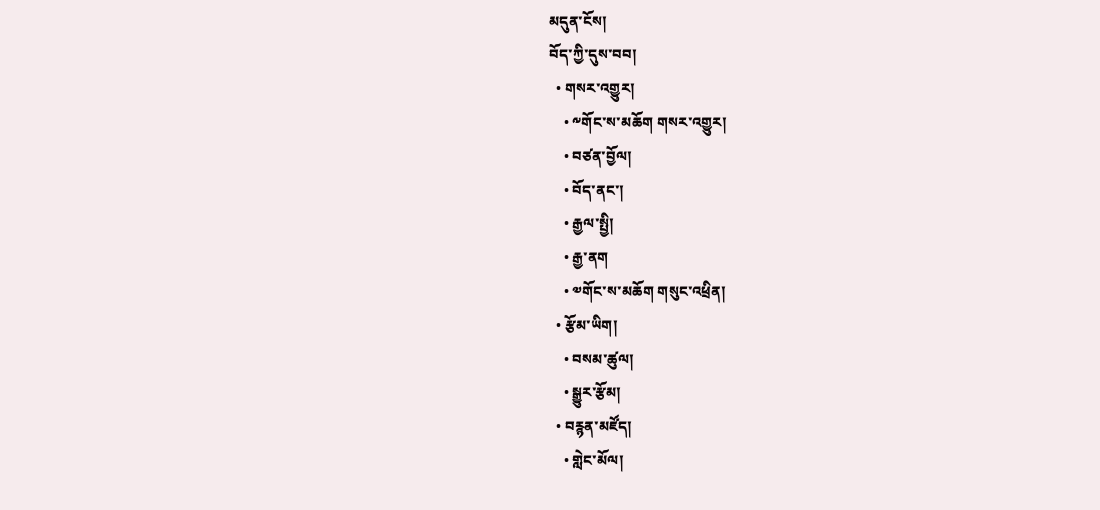མདུན་ངོས།
བོད་ཀྱི་དུས་བབ།
  • གསར་འགྱུར།
    • ༸གོང་ས་མཆོག གསར་འགྱུར།
    • བཙན་བྱོལ།
    • བོད་ནང་།
    • རྒྱལ་སྤྱི།
    • རྒྱ་ནག
    • ༧གོང་ས་མཆོག གསུང་འཕྲིན།
  • རྩོམ་ཡིག།
    • བསམ་ཚུལ།
    • སྒྱུར་རྩོམ།
  • བརྙན་མཛོད།
    • གླེང་མོལ།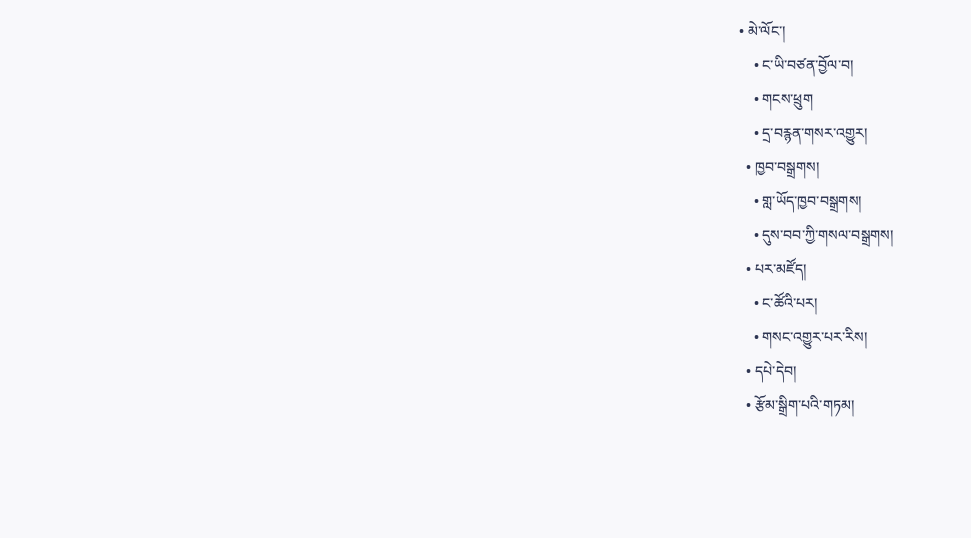• མེ་ལོང་།
    • ང་ཡི་བཙན་བྱོལ་བ།
    • གངས་ཕྲུག
    • དྲ་བརྙན་གསར་འགྱུར།
  • ཁྱབ་བསྒྲགས།
    • གླ་ཡོད་ཁྱབ་བསྒྲགས།
    • དུས་བབ་ཀྱི་གསལ་བསྒྲགས།
  • པར་མཛོད།
    • ང་ཚོའི་པར།
    • གསང་འགྱུར་པར་རིས།
  • དཔེ་དེབ།
  • རྩོམ་སྒྲིག་པའི་གཏམ།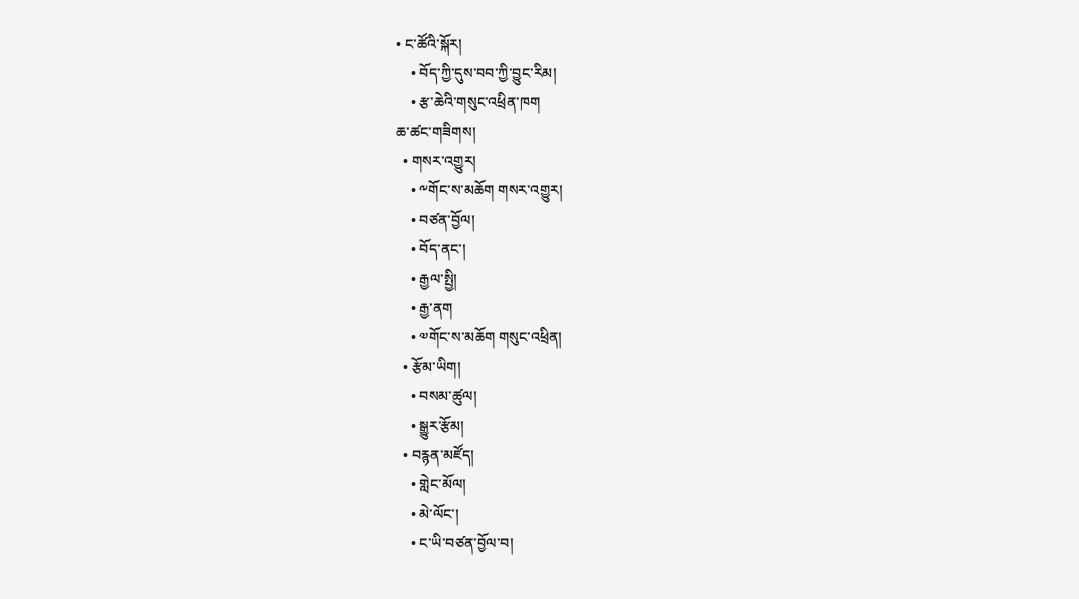• ང་ཚོའི་སྐོར།
    • བོད་ཀྱི་དུས་བབ་ཀྱི་བྱུང་རིམ།
    • རྩ་ཆེའི་གསུང་འཕྲིན་ཁག
ཆ་ཚང་གཟིགས།
  • གསར་འགྱུར།
    • ༸གོང་ས་མཆོག གསར་འགྱུར།
    • བཙན་བྱོལ།
    • བོད་ནང་།
    • རྒྱལ་སྤྱི།
    • རྒྱ་ནག
    • ༧གོང་ས་མཆོག གསུང་འཕྲིན།
  • རྩོམ་ཡིག།
    • བསམ་ཚུལ།
    • སྒྱུར་རྩོམ།
  • བརྙན་མཛོད།
    • གླེང་མོལ།
    • མེ་ལོང་།
    • ང་ཡི་བཙན་བྱོལ་བ།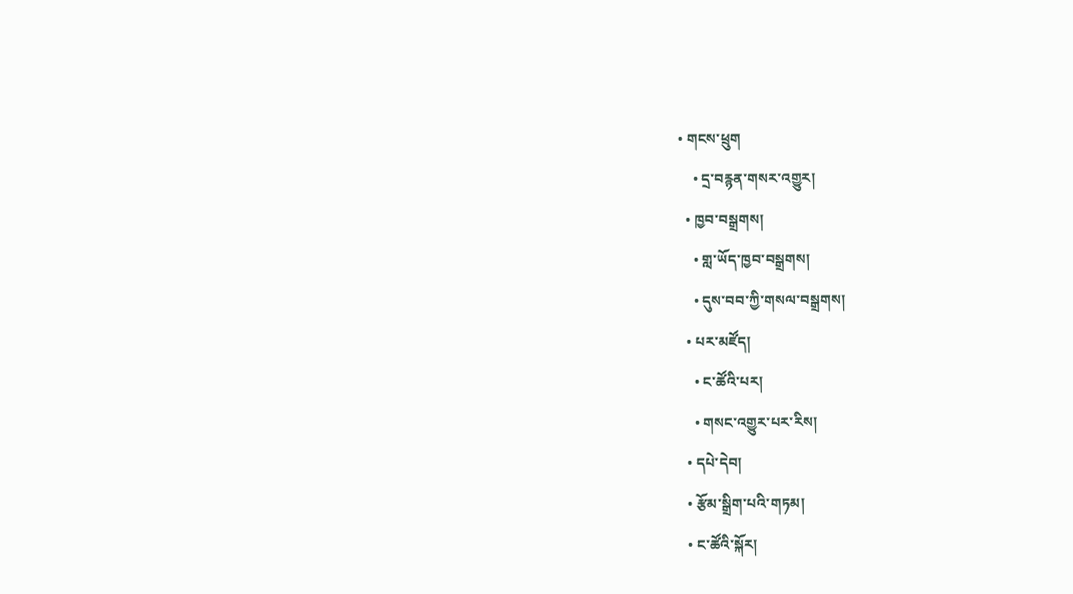• གངས་ཕྲུག
    • དྲ་བརྙན་གསར་འགྱུར།
  • ཁྱབ་བསྒྲགས།
    • གླ་ཡོད་ཁྱབ་བསྒྲགས།
    • དུས་བབ་ཀྱི་གསལ་བསྒྲགས།
  • པར་མཛོད།
    • ང་ཚོའི་པར།
    • གསང་འགྱུར་པར་རིས།
  • དཔེ་དེབ།
  • རྩོམ་སྒྲིག་པའི་གཏམ།
  • ང་ཚོའི་སྐོར།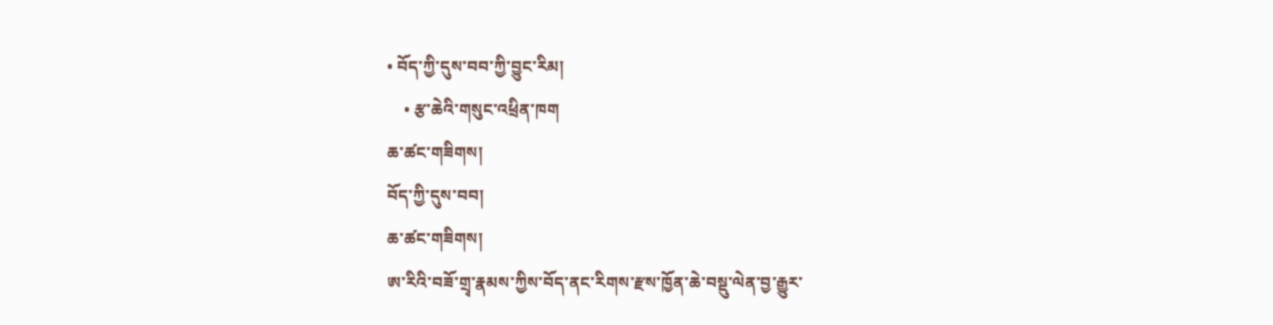• བོད་ཀྱི་དུས་བབ་ཀྱི་བྱུང་རིམ།
    • རྩ་ཆེའི་གསུང་འཕྲིན་ཁག
ཆ་ཚང་གཟིགས།
བོད་ཀྱི་དུས་བབ།
ཆ་ཚང་གཟིགས།
ཨ་རིའི་བཟོ་གྲྭ་རྣམས་ཀྱིས་བོད་ནང་རིགས་རྫས་ཁྱོན་ཆེ་བསྡུ་ལེན་བྱ་རྒྱུར་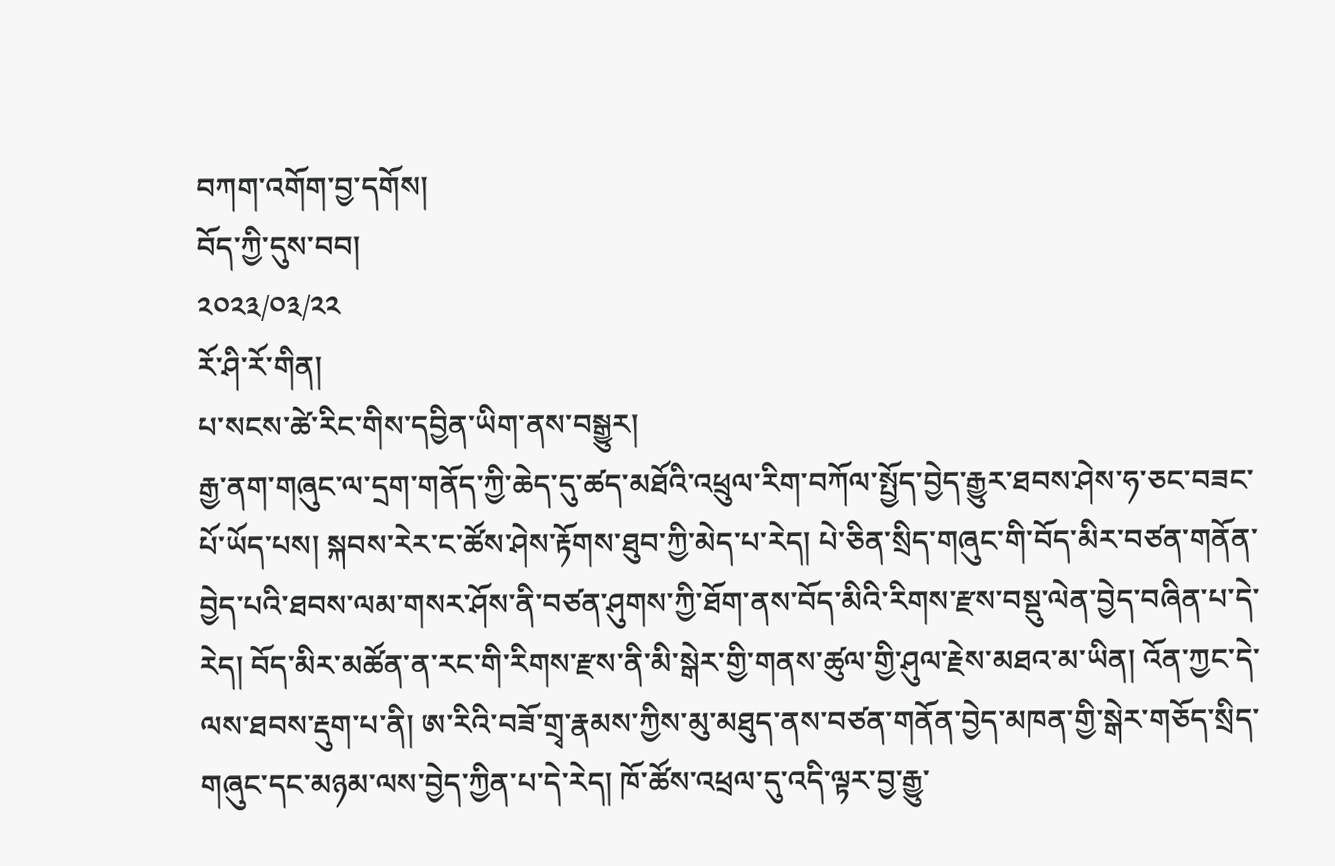བཀག་འགོག་བྱ་དགོས།
བོད་ཀྱི་དུས་བབ།
༢༠༢༣/༠༣/༢༢
རོ་ཤི་རོ་གིན།
པ་སངས་ཚེ་རིང་གིས་དབྱིན་ཡིག་ནས་བསྒྱུར།
རྒྱ་ནག་གཞུང་ལ་དྲག་གནོད་ཀྱི་ཆེད་དུ་ཚད་མཐོའི་འཕྲུལ་རིག་བཀོལ་སྤྱོད་བྱེད་རྒྱུར་ཐབས་ཤེས་ཧ་ཅང་བཟང་པོ་ཡོད་པས། སྐབས་རེར་ང་ཚོས་ཤེས་རྟོགས་ཐུབ་ཀྱི་མེད་པ་རེད། པེ་ཅིན་སྲིད་གཞུང་གི་བོད་མིར་བཙན་གནོན་བྱེད་པའི་ཐབས་ལམ་གསར་ཤོས་ནི་བཙན་ཤུགས་ཀྱི་ཐོག་ནས་བོད་མིའི་རིགས་རྫས་བསྡུ་ལེན་བྱེད་བཞིན་པ་དེ་རེད། བོད་མིར་མཚོན་ན་རང་གི་རིགས་རྫས་ནི་མི་སྒེར་གྱི་གནས་ཚུལ་གྱི་ཤུལ་རྗེས་མཐའ་མ་ཡིན། འོན་ཀྱང་དེ་ལས་ཐབས་རྡུག་པ་ནི། ཨ་རིའི་བཟོ་གྲྭ་རྣམས་ཀྱིས་མུ་མཐུད་ནས་བཙན་གནོན་བྱེད་མཁན་གྱི་སྒེར་གཅོད་སྲིད་གཞུང་དང་མཉམ་ལས་བྱེད་ཀྱིན་པ་དེ་རེད། ཁོ་ཚོས་འཕྲལ་དུ་འདི་ལྟར་བྱ་རྒྱུ་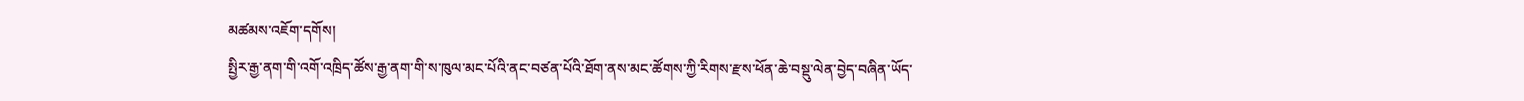མཚམས་འཇོག་དགོས།
སྤྱིར་རྒྱ་ནག་གི་འགོ་འཁྲིད་ཚོས་རྒྱ་ནག་གི་ས་ཁུལ་མང་པོའི་ནང་བཙན་པོའི་ཐོག་ནས་མང་ཚོགས་ཀྱི་རིགས་རྫས་ཕོན་ཆེ་བསྡུ་ལེན་བྱེད་བཞིན་ཡོད་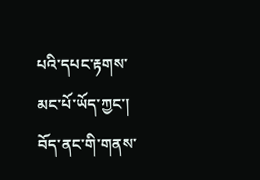པའི་དཔང་རྟགས་མང་པོ་ཡོད་ཀྱང་། བོད་ནང་གི་གནས་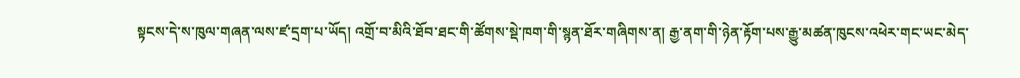སྟངས་དེ་ས་ཁུལ་གཞན་ལས་ཛ་དྲག་པ་ཡོད། འགྲོ་བ་མིའི་ཐོབ་ཐང་གི་ཚོགས་སྡེ་ཁག་གི་སྙན་ཐོར་གཞིགས་ན། རྒྱ་ནག་གི་ཉེན་རྟོག་པས་རྒྱུ་མཚན་ཁུངས་འཕེར་གང་ཡང་མེད་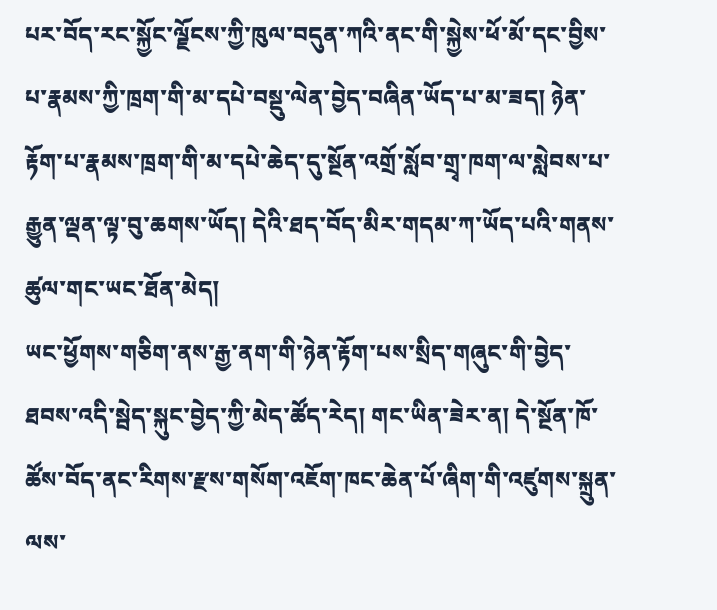པར་བོད་རང་སྐྱོང་ལྗོངས་ཀྱི་ཁུལ་བདུན་ཀའི་ནང་གི་སྐྱེས་ཕོ་མོ་དང་བྱིས་པ་རྣམས་ཀྱི་ཁྲག་གི་མ་དཔེ་བསྡུ་ལེན་བྱེད་བཞིན་ཡོད་པ་མ་ཟད། ཉེན་རྟོག་པ་རྣམས་ཁྲག་གི་མ་དཔེ་ཆེད་དུ་སྔོན་འགྲོ་སློབ་གྲྭ་ཁག་ལ་སླེབས་པ་རྒྱུན་ལྡན་ལྟ་བུ་ཆགས་ཡོད། དེའི་ཐད་བོད་མིར་གདམ་ཀ་ཡོད་པའི་གནས་ཚུལ་གང་ཡང་ཐོན་མེད།
ཡང་ཕྱོགས་གཅིག་ནས་རྒྱ་ནག་གི་ཉེན་རྟོག་པས་སྲིད་གཞུང་གི་བྱེད་ཐབས་འདི་སྦེད་སྐུང་བྱེད་ཀྱི་མེད་ཚོད་རེད། གང་ཡིན་ཟེར་ན། དེ་སྔོན་ཁོ་ཚོས་བོད་ནང་རིགས་རྫས་གསོག་འཇོག་ཁང་ཆེན་པོ་ཞིག་གི་འཛུགས་སྐྲུན་ལས་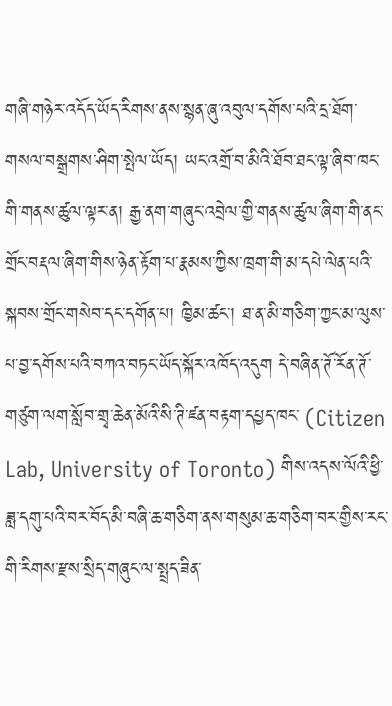གཞི་གཉེར་འདོད་ཡོད་རིགས་ནས་སྙན་ཞུ་འབུལ་དགོས་པའི་དྲ་ཐོག་གསལ་བསྒྲགས་ཤིག་སྤེལ་ཡོད། ཡང་འགྲོ་བ་མིའི་ཐོབ་ཐང་ལྟ་ཞིབ་ཁང་གི་གནས་ཚུལ་ལྟར་ན། རྒྱ་ནག་གཞུང་འབྲེལ་གྱི་གནས་ཚུལ་ཞིག་གི་ནང་གྲོང་བརྡལ་ཞིག་གིས་ཉེན་རྟོག་པ་རྣམས་ཀྱིས་ཁྲག་གི་མ་དཔེ་ལེན་པའི་སྐབས་གྲོང་གསེབ་དང་དགོན་པ། ཁྱིམ་ཚང་། ཐ་ན་མི་གཅིག་ཀྱང་མ་ལུས་པ་བྱ་དགོས་པའི་བཀའ་བཏང་ཡོད་སྐོར་འཁོད་འདུག དེ་བཞིན་ཊོ་རོན་ཊོ་གཙུག་ལག་སློབ་གྲྭ་ཆེན་མོའི་སི་ཊི་ཛན་བརྟག་དཔྱད་ཁང་ (Citizen Lab, University of Toronto) གིས་འདས་ལོའི་ཕྱི་ཟླ་དགུ་པའི་བར་བོད་མི་བཞི་ཆ་གཅིག་ནས་གསུམ་ཆ་གཅིག་བར་གྱིས་རང་གི་རིགས་རྫས་སྲིད་གཞུང་ལ་སྤྲད་ཟིན་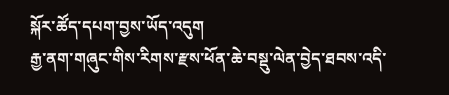སྐོར་ཚོད་དཔག་བྱས་ཡོད་འདུག
རྒྱ་ནག་གཞུང་གིས་རིགས་རྫས་ཕོན་ཆེ་བསྡུ་ལེན་བྱེད་ཐབས་འདི་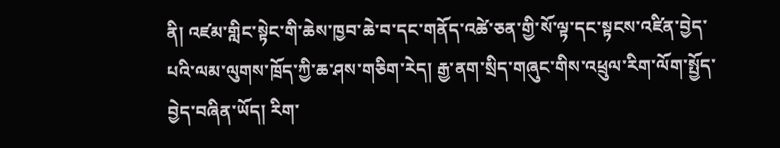ནི། འཛམ་གླིང་སྟེང་གི་ཆེས་ཁྱབ་ཆེ་བ་དང་གནོད་འཚེ་ཅན་གྱི་སོ་ལྟ་དང་སྟངས་འཛིན་བྱེད་པའི་ལམ་ལུགས་ཁྲོད་ཀྱི་ཆ་ཤས་གཅིག་རེད། རྒྱ་ནག་སྲིད་གཞུང་གིས་འཕྲུལ་རིག་ལོག་སྤྱོད་བྱེད་བཞིན་ཡོད། རིག་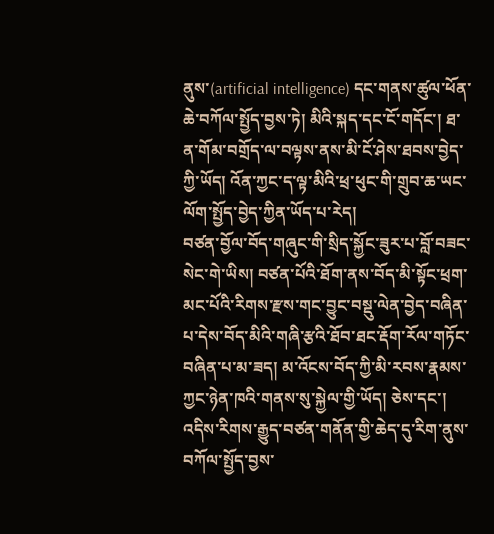ནུས་(artificial intelligence) དང་གནས་ཚུལ་ཕོན་ཆེ་བཀོལ་སྤྱོད་བྱས་ཏེ། མིའི་སྐད་དང་ངོ་གདོང་། ཐ་ན་གོམ་བགྲོད་ལ་བལྟས་ནས་མི་ངོ་ཤེས་ཐབས་བྱེད་ཀྱི་ཡོད། འོན་ཀྱང་ད་ལྟ་མིའི་ཕྲ་ཕུང་གི་གྲུབ་ཆ་ཡང་ལོག་སྤྱོད་བྱེད་ཀྱིན་ཡོད་པ་རེད།
བཙན་བྱོལ་བོད་གཞུང་གི་སྲིད་སྐྱོང་ཟུར་པ་བློ་བཟང་སེང་གེ་ཡིས། བཙན་པོའི་ཐོག་ནས་བོད་མི་སྟོང་ཕྲག་མང་པོའི་རིགས་རྫས་གང་བྱུང་བསྡུ་ལེན་བྱེད་བཞིན་པ་དེས་བོད་མིའི་གཞི་རྩའི་ཐོབ་ཐང་རྡོག་རོལ་གཏོང་བཞིན་པ་མ་ཟད། མ་འོངས་བོད་ཀྱི་མི་རབས་རྣམས་ཀྱང་ཉེན་ཁའི་གནས་སུ་སྐྱེལ་གྱི་ཡོད། ཅེས་དང་། འདིས་རིགས་རྒྱུད་བཙན་གནོན་གྱི་ཆེད་དུ་རིག་ནུས་བཀོལ་སྤྱོད་བྱས་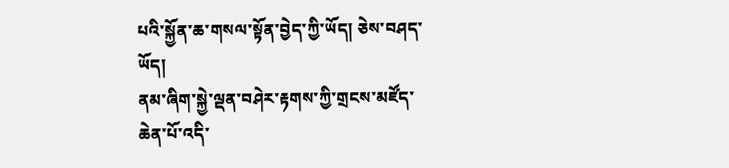པའི་སྐྱོན་ཆ་གསལ་སྟོན་བྱེད་ཀྱི་ཡོད། ཅེས་བཤད་ཡོད།
ནམ་ཞིག་སྐྱེ་ལྡན་བཤེར་རྟགས་ཀྱི་གྲངས་མཛོད་ཆེན་པོ་འདི་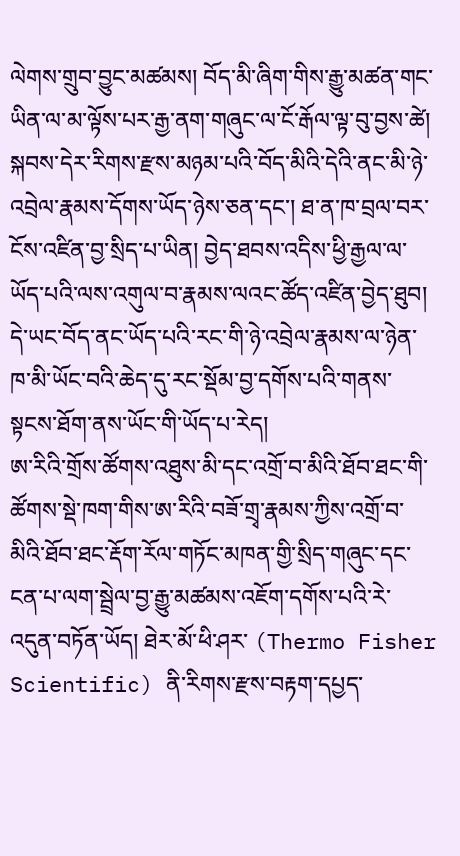ལེགས་གྲུབ་བྱུང་མཚམས། བོད་མི་ཞིག་གིས་རྒྱུ་མཚན་གང་ཡིན་ལ་མ་ལྟོས་པར་རྒྱ་ནག་གཞུང་ལ་ངོ་རྒོལ་ལྟ་བུ་བྱས་ཚེ། སྐབས་དེར་རིགས་རྫས་མཉམ་པའི་བོད་མིའི་དེའི་ནང་མི་ཉེ་འབྲེལ་རྣམས་དོགས་ཡོད་ཉེས་ཅན་དང་། ཐ་ན་ཁ་བྲལ་བར་ངོས་འཛིན་བྱ་སྲིད་པ་ཡིན། བྱེད་ཐབས་འདིས་ཕྱི་རྒྱལ་ལ་ཡོད་པའི་ལས་འགུལ་བ་རྣམས་ལའང་ཚོད་འཛིན་བྱེད་ཐུབ། དེ་ཡང་བོད་ནང་ཡོད་པའི་རང་གི་ཉེ་འབྲེལ་རྣམས་ལ་ཉེན་ཁ་མི་ཡོང་བའི་ཆེད་དུ་རང་སྡོམ་བྱ་དགོས་པའི་གནས་སྟངས་ཐོག་ནས་ཡོང་གི་ཡོད་པ་རེད།
ཨ་རིའི་གྲོས་ཚོགས་འཐུས་མི་དང་འགྲོ་བ་མིའི་ཐོབ་ཐང་གི་ཚོགས་སྡེ་ཁག་གིས་ཨ་རིའི་བཟོ་གྲྭ་རྣམས་ཀྱིས་འགྲོ་བ་མིའི་ཐོབ་ཐང་རྡོག་རོལ་གཏོང་མཁན་གྱི་སྲིད་གཞུང་དང་ངན་པ་ལག་སྦྲེལ་བྱ་རྒྱུ་མཚམས་འཇོག་དགོས་པའི་རེ་འདུན་བཏོན་ཡོད། ཐེར་མོ་ཕི་ཤར་ (Thermo Fisher Scientific) ནི་རིགས་རྫས་བརྟག་དཔྱད་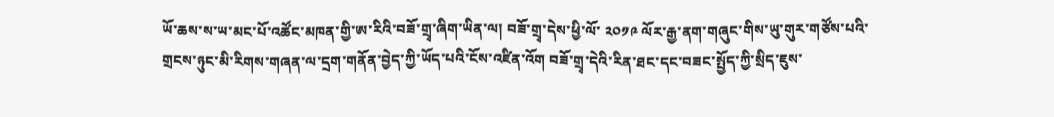ཡོ་ཆས་ས་ཡ་མང་པོ་འཚོང་མཁན་གྱི་ཨ་རིའི་བཟོ་གྲྭ་ཞིག་ཡིན་ལ། བཟོ་གྲྭ་དེས་ཕྱི་ལོ་ ༢༠༡༩ ལོར་རྒྱ་ནག་གཞུང་གིས་ཡུ་གུར་གཙོས་པའི་གྲངས་ཉུང་མི་རིགས་གཞན་ལ་དྲག་གནོན་བྱེད་ཀྱི་ཡོད་པའི་ངོས་འཛིན་འོག བཟོ་གྲྭ་དེའི་རིན་ཐང་དང་བཟང་སྤྱོད་ཀྱི་སྲིད་ཇུས་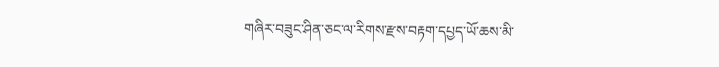གཞིར་བཟུང་ཤིན་ཅང་ལ་རིགས་རྫས་བརྟག་དཔྱད་ཡོ་ཆས་མི་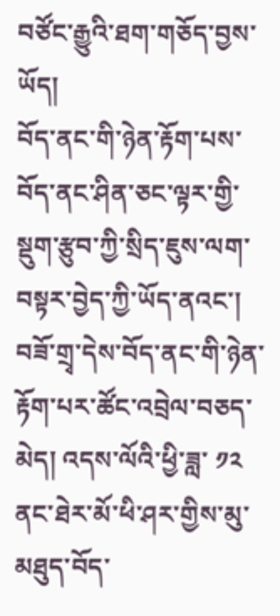བཙོང་རྒྱུའི་ཐག་གཅོད་བྱས་ཡོད།
བོད་ནང་གི་ཉེན་རྟོག་པས་བོད་ནང་ཤིན་ཅང་ལྟར་གྱི་སྡུག་རྩུབ་ཀྱི་སྲིད་ཇུས་ལག་བསྟར་བྱེད་ཀྱི་ཡོད་ནའང་། བཟོ་གྲྭ་དེས་བོད་ནང་གི་ཉེན་རྟོག་པར་ཚོང་འབྲེལ་བཅད་མེད། འདས་ལོའི་ཕྱི་ཟླ་ ༡༢ ནང་ཐེར་མོ་ཕི་ཤར་གྱིས་མུ་མཐུད་བོད་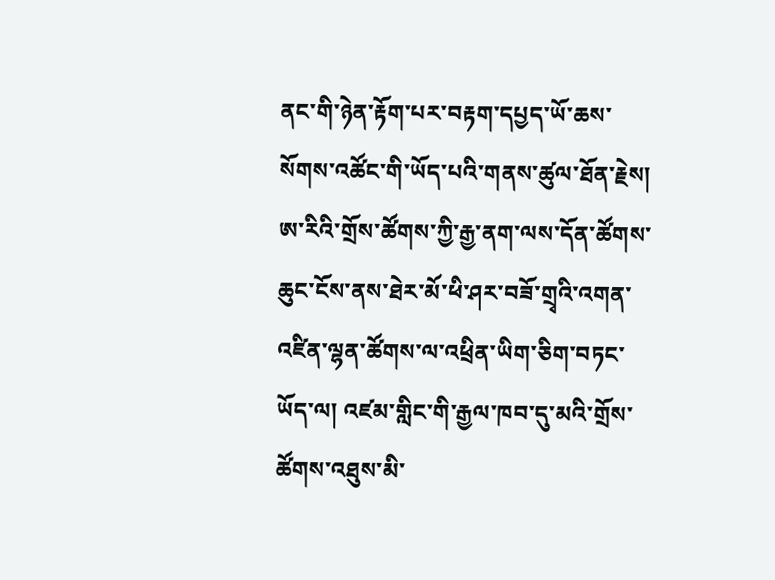ནང་གི་ཉེན་རྟོག་པར་བརྟག་དཔྱད་ཡོ་ཆས་སོགས་འཚོང་གི་ཡོད་པའི་གནས་ཚུལ་ཐོན་རྗེས། ཨ་རིའི་གྲོས་ཚོགས་ཀྱི་རྒྱ་ནག་ལས་དོན་ཚོགས་ཆུང་ངོས་ནས་ཐེར་མོ་ཕི་ཤར་བཟོ་གྲྭའི་འགན་འཛིན་ལྷན་ཚོགས་ལ་འཕྲིན་ཡིག་ཅིག་བཏང་ཡོད་ལ། འཛམ་གླིང་གི་རྒྱལ་ཁབ་དུ་མའི་གྲོས་ཚོགས་འཐུས་མི་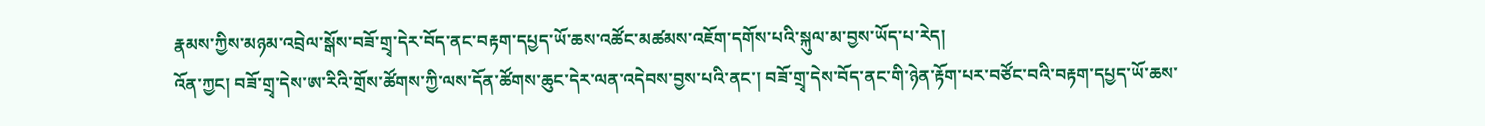རྣམས་ཀྱིས་མཉམ་འབྲེལ་སྒོས་བཟོ་གྲྭ་དེར་བོད་ནང་བརྟག་དཔྱད་ཡོ་ཆས་འཚོང་མཚམས་འཇོག་དགོས་པའི་སྐུལ་མ་བྱས་ཡོད་པ་རེད།
འོན་ཀྱང། བཟོ་གྲྭ་དེས་ཨ་རིའི་གྲོས་ཚོགས་ཀྱི་ལས་དོན་ཚོགས་ཆུང་དེར་ལན་འདེབས་བྱས་པའི་ནང་། བཟོ་གྲྭ་དེས་བོད་ནང་གི་ཉེན་རྟོག་པར་བཙོང་བའི་བརྟག་དཔྱད་ཡོ་ཆས་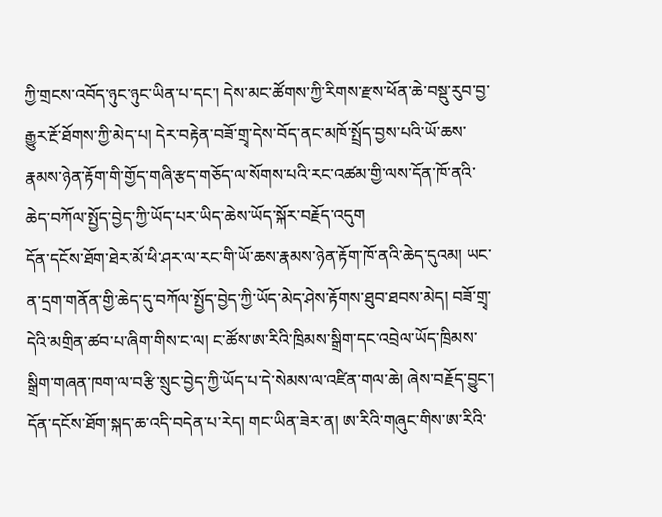ཀྱི་གྲངས་འབོད་ཉུང་ཉུང་ཡིན་པ་དང་། དེས་མང་ཚོགས་ཀྱི་རིགས་རྫས་ཕོན་ཆེ་བསྡུ་རུབ་བྱ་རྒྱུར་རྔོ་ཐོགས་ཀྱི་མེད་པ། དེར་བརྟེན་བཟོ་གྲྭ་དེས་བོད་ནང་མཁོ་སྤྲོད་བྱས་པའི་ཡོ་ཆས་རྣམས་ཉེན་རྟོག་གི་གྱོད་གཞི་རྩད་གཅོད་ལ་སོགས་པའི་རང་འཚམ་གྱི་ལས་དོན་ཁོ་ནའི་ཆེད་བཀོལ་སྤྱོད་བྱེད་ཀྱི་ཡོད་པར་ཡིད་ཆེས་ཡོད་སྐོར་བརྗོད་འདུག
དོན་དངོས་ཐོག་ཐེར་མོ་ཕི་ཤར་ལ་རང་གི་ཡོ་ཆས་རྣམས་ཉེན་རྟོག་ཁོ་ནའི་ཆེད་དུའམ། ཡང་ན་དྲག་གནོན་གྱི་ཆེད་དུ་བཀོལ་སྤྱོད་བྱེད་ཀྱི་ཡོད་མེད་ཤེས་རྟོགས་ཐུབ་ཐབས་མེད། བཟོ་གྲྭ་དེའི་མགྲིན་ཚབ་པ་ཞིག་གིས་ང་ལ། ང་ཚོས་ཨ་རིའི་ཁྲིམས་སྒྲིག་དང་འབྲེལ་ཡོད་ཁྲིམས་སྒྲིག་གཞན་ཁག་ལ་བརྩི་སྲུང་བྱེད་ཀྱི་ཡོད་པ་དེ་སེམས་ལ་འཛིན་གལ་ཆེ། ཞེས་བརྗོད་བྱུང་། དོན་དངོས་ཐོག་སྐད་ཆ་འདི་བདེན་པ་རེད། གང་ཡིན་ཟེར་ན། ཨ་རིའི་གཞུང་གིས་ཨ་རིའི་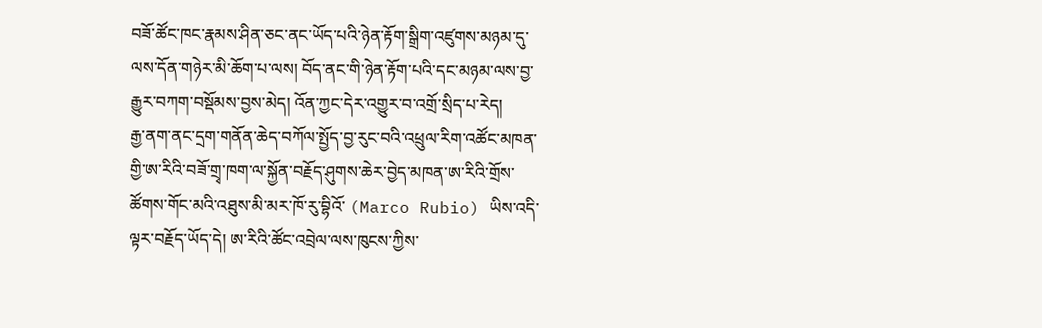བཟོ་ཚོང་ཁང་རྣམས་ཤིན་ཅང་ནང་ཡོད་པའི་ཉེན་རྟོག་སྒྲིག་འཛུགས་མཉམ་དུ་ལས་དོན་གཉེར་མི་ཆོག་པ་ལས། བོད་ནང་གི་ཉེན་རྟོག་པའི་དང་མཉམ་ལས་བྱ་རྒྱུར་བཀག་བསྡོམས་བྱས་མེད། འོན་ཀྱང་དེར་འགྱུར་བ་འགྲོ་སྲིད་པ་རེད།
རྒྱ་ནག་ནང་དྲག་གནོན་ཆེད་བཀོལ་སྤྱོད་བྱ་རུང་བའི་འཕྲུལ་རིག་འཚོང་མཁན་གྱི་ཨ་རིའི་བཟོ་གྲྭ་ཁག་ལ་སྐྱོན་བརྗོད་ཤུགས་ཆེར་བྱེད་མཁན་ཨ་རིའི་གྲོས་ཚོགས་གོང་མའི་འཐུས་མི་མར་ཁོ་རུ་བྷིའོ་ (Marco Rubio) ཡིས་འདི་ལྟར་བརྗོད་ཡོད་དེ། ཨ་རིའི་ཚོང་འབྲེལ་ལས་ཁུངས་ཀྱིས་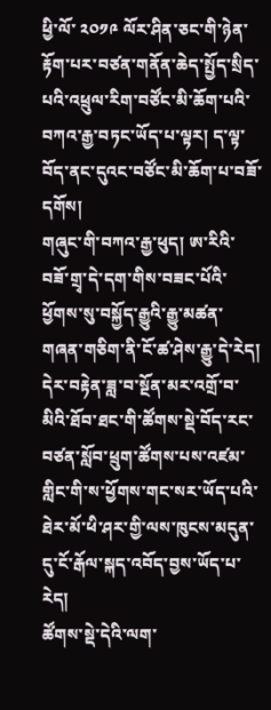ཕྱི་ལོ་ ༢༠༡༩ ལོར་ཤིན་ཅང་གི་ཉེན་རྟོག་པར་བཙན་གནོན་ཆེད་སྤྱོད་སྲིད་པའི་འཕྲུལ་རིག་བཙོང་མི་ཆོག་པའི་བཀའ་རྒྱ་བཏང་ཡོད་པ་ལྟར། ད་ལྟ་བོད་ནང་དུའང་བཙོང་མི་ཆོག་པ་བཟོ་དགོས།
གཞུང་གི་བཀའ་རྒྱ་ཕུད། ཨ་རིའི་བཟོ་གྲྭ་དེ་དག་གིས་བཟང་པོའི་ཕྱོགས་སུ་བསྐྱོད་རྒྱུའི་རྒྱུ་མཚན་གཞན་གཅིག་ནི་ངོ་ཚ་ཤེས་རྒྱུ་དེ་རེད། དེར་བརྟེན་ཟླ་བ་སྔོན་མར་འགྲོ་བ་མིའི་ཐོབ་ཐང་གི་ཚོགས་སྡེ་བོད་རང་བཙན་སློབ་ཕྲུག་ཚོགས་པས་འཛམ་གླིང་གི་ས་ཕྱོགས་གང་སར་ཡོད་པའི་ཐེར་མོ་ཕི་ཤར་གྱི་ལས་ཁུངས་མདུན་དུ་ངོ་རྒོལ་སྐད་འབོད་བྱས་ཡོད་པ་རེད།
ཚོགས་སྡེ་དེའི་ལག་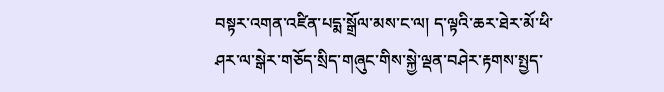བསྟར་འགན་འཛིན་པདྨ་སྒྲོལ་མས་ང་ལ། ད་ལྟའི་ཆར་ཐེར་མོ་ཕི་ཤར་ལ་སྒེར་གཅོད་སྲིད་གཞུང་གིས་སྐྱེ་ལྡན་བཤེར་རྟགས་སྤྱད་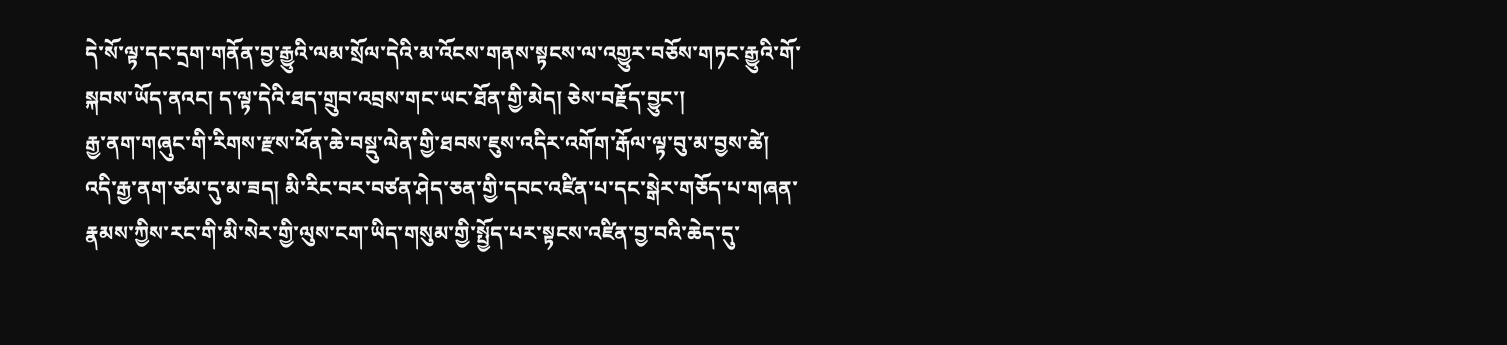དེ་སོ་ལྟ་དང་དྲག་གནོན་བྱ་རྒྱུའི་ལམ་སྲོལ་དེའི་མ་འོངས་གནས་སྟངས་ལ་འགྱུར་བཅོས་གཏང་རྒྱུའི་གོ་སྐབས་ཡོད་ནའང། ད་ལྟ་དེའི་ཐད་གྲུབ་འབྲས་གང་ཡང་ཐོན་གྱི་མེད། ཅེས་བརྗོད་བྱུང་།
རྒྱ་ནག་གཞུང་གི་རིགས་རྫས་ཕོན་ཆེ་བསྡུ་ལེན་གྱི་ཐབས་ཇུས་འདིར་འགོག་རྒོལ་ལྟ་བུ་མ་བྱས་ཚེ། འདི་རྒྱ་ནག་ཙམ་དུ་མ་ཟད། མི་རིང་བར་བཙན་ཤེད་ཅན་གྱི་དབང་འཛིན་པ་དང་སྒེར་གཅོད་པ་གཞན་རྣམས་ཀྱིས་རང་གི་མི་སེར་གྱི་ལུས་ངག་ཡིད་གསུམ་གྱི་སྤྱོད་པར་སྟངས་འཛིན་བྱ་བའི་ཆེད་དུ་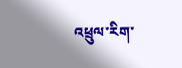འཕྲུལ་རིག་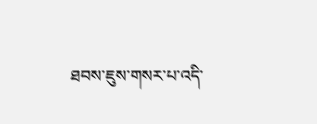ཐབས་ཇུས་གསར་པ་འདི་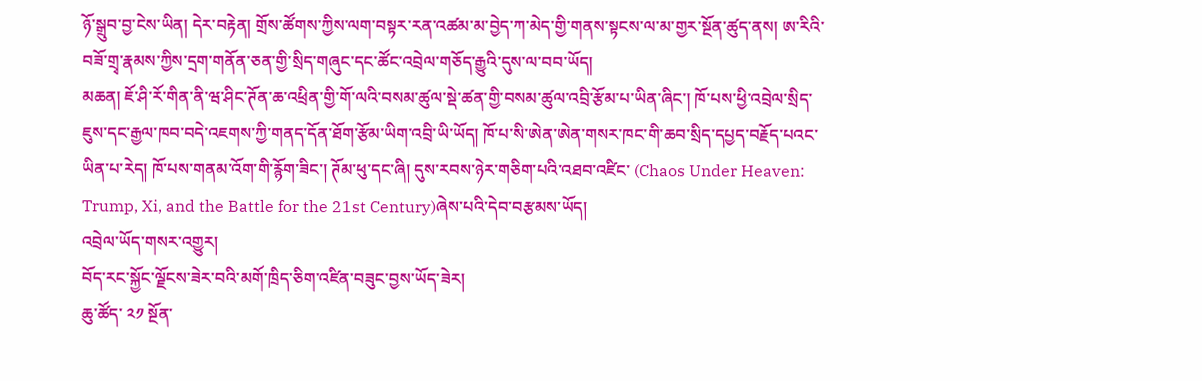ཉོ་སྒྲུབ་བྱ་ངེས་ཡིན། དེར་བརྟེན། གྲོས་ཚོགས་ཀྱིས་ལག་བསྟར་རན་འཚམ་མ་བྱེད་ཀ་མེད་གྱི་གནས་སྟངས་ལ་མ་གྱར་སྔོན་ཚུད་ནས། ཨ་རིའི་བཟོ་གྲྭ་རྣམས་ཀྱིས་དྲག་གནོན་ཅན་གྱི་སྲིད་གཞུང་དང་ཚོང་འབྲེལ་གཅོད་རྒྱུའི་དུས་ལ་བབ་ཡོད།
མཆན། ཇོ་ཤི་རོ་གིན་ནི་ཝ་ཤིང་ཊོན་ཆ་འཕྲིན་གྱི་གོ་ལའི་བསམ་ཚུལ་སྡེ་ཚན་གྱི་བསམ་ཚུལ་འབྲི་རྩོམ་པ་ཡིན་ཞིང་། ཁོ་པས་ཕྱི་འབྲེལ་སྲིད་ཇུས་དང་རྒྱལ་ཁབ་བདེ་འཇགས་ཀྱི་གནད་དོན་ཐོག་རྩོམ་ཡིག་འབྲི་ཡི་ཡོད། ཁོ་པ་སི་ཨེན་ཨེན་གསར་ཁང་གི་ཆབ་སྲིད་དཔྱད་བརྗོད་པའང་ཡིན་པ་རེད། ཁོ་པས་གནམ་འོག་གི་རྙོག་ཟིང་། ཊོམ་ཕུ་དང་ཞི། དུས་རབས་ཉེར་གཅིག་པའི་འཐབ་འཛིང་ (Chaos Under Heaven: Trump, Xi, and the Battle for the 21st Century)ཞེས་པའི་དེབ་བརྩམས་ཡོད།
འབྲེལ་ཡོད་གསར་འགྱུར།
བོད་རང་སྐྱོང་ལྗོངས་ཟེར་བའི་མགོ་ཁྲིད་ཅིག་འཛིན་བཟུང་བྱས་ཡོད་ཟེར།
ཆུ་ཚོད་ ༢༡ སྔོན་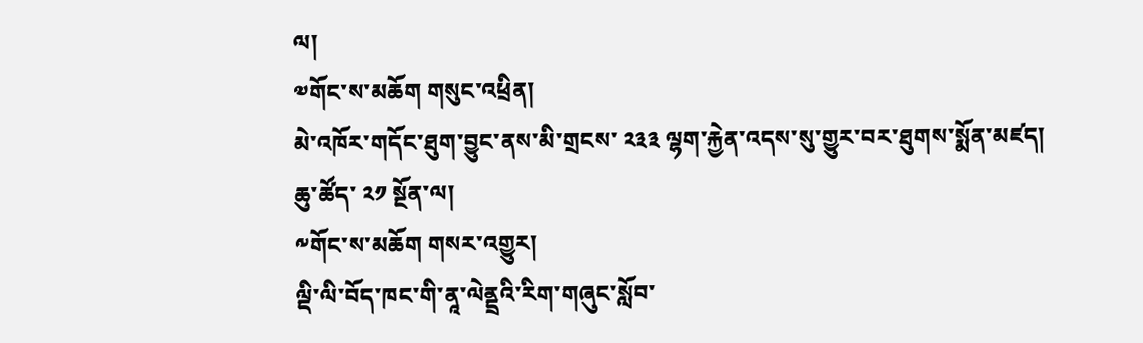ལ།
༧གོང་ས་མཆོག གསུང་འཕྲིན།
མེ་འཁོར་གདོང་ཐུག་བྱུང་ནས་མི་གྲངས་ ༢༣༣ ལྷག་རྐྱེན་འདས་སུ་གྱུར་བར་ཐུགས་སྨོན་མཛད།
ཆུ་ཚོད་ ༢༡ སྔོན་ལ།
༸གོང་ས་མཆོག གསར་འགྱུར།
ལྡི་ལི་བོད་ཁང་གི་ནཱ་ལེནྡྲའི་རིག་གཞུང་སློབ་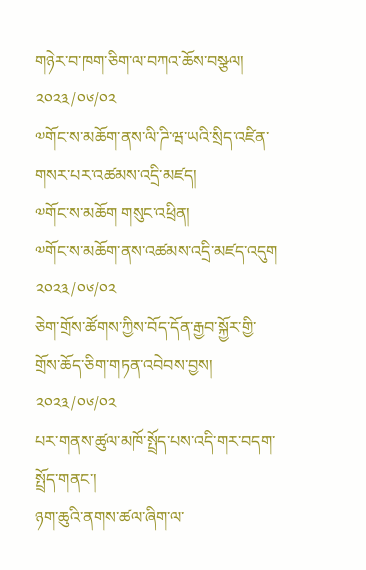གཉེར་བ་ཁག་ཅིག་ལ་བཀའ་ཆོས་བསྩལ།
༢༠༢༣/༠༦/༠༢
༧གོང་ས་མཆོག་ནས་ལི་ཌི་ཝ་ཡའི་སྲིད་འཛིན་གསར་པར་འཚམས་འདྲི་མཛད།
༧གོང་ས་མཆོག གསུང་འཕྲིན།
༧གོང་ས་མཆོག་ནས་འཚམས་འདྲི་མཛད་འདུག
༢༠༢༣/༠༦/༠༢
ཅེག་གྲོས་ཚོགས་ཀྱིས་བོད་དོན་རྒྱབ་སྐྱོར་གྱི་གྲོས་ཆོད་ཅིག་གཏན་འབེབས་བྱས།
༢༠༢༣/༠༦/༠༢
པར་གནས་ཚུལ་མཁོ་སྤྲོད་པས་འདི་གར་བདག་སྤྲོད་གནང་།
ཉག་ཆུའི་ནགས་ཚལ་ཞིག་ལ་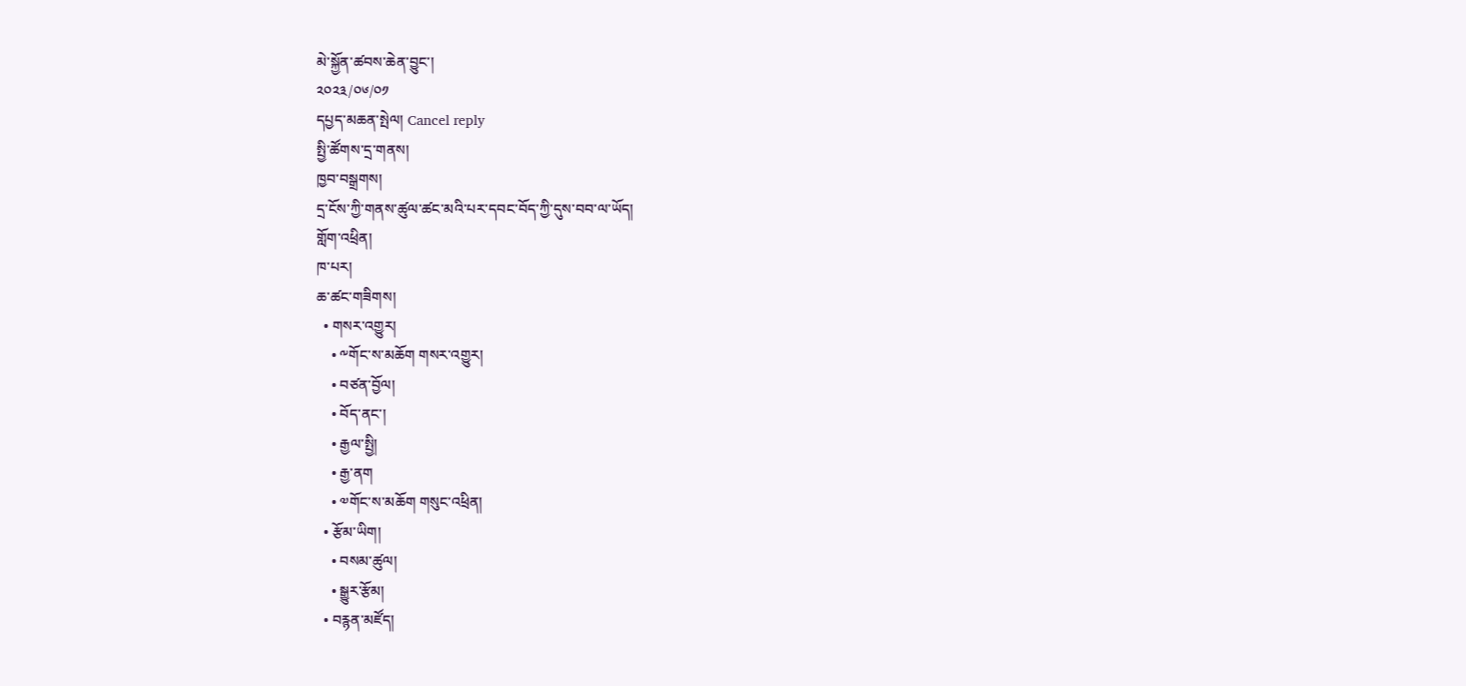མེ་སྐྱོན་ཚབས་ཆེན་བྱུང་།
༢༠༢༣/༠༦/༠༡
དཔྱད་མཆན་སྤེལ། Cancel reply
སྤྱི་ཚོགས་དྲ་གནས།
ཁྱབ་བསྒྲགས།
དྲ་ངོས་ཀྱི་གནས་ཚུལ་ཚང་མའི་པར་དབང་བོད་ཀྱི་དུས་བབ་ལ་ཡོད།
གློག་འཕྲིན།
ཁ་པར།
ཆ་ཚང་གཟིགས།
  • གསར་འགྱུར།
    • ༸གོང་ས་མཆོག གསར་འགྱུར།
    • བཙན་བྱོལ།
    • བོད་ནང་།
    • རྒྱལ་སྤྱི།
    • རྒྱ་ནག
    • ༧གོང་ས་མཆོག གསུང་འཕྲིན།
  • རྩོམ་ཡིག།
    • བསམ་ཚུལ།
    • སྒྱུར་རྩོམ།
  • བརྙན་མཛོད།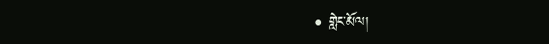• གླེང་མོལ།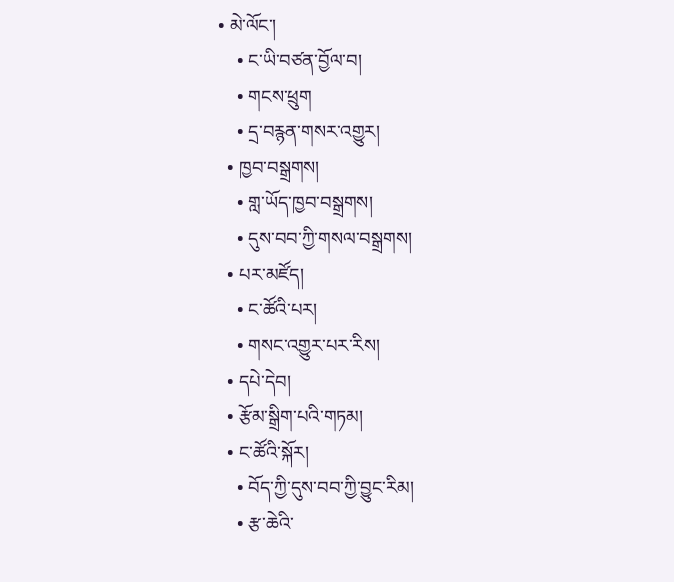• མེ་ལོང་།
    • ང་ཡི་བཙན་བྱོལ་བ།
    • གངས་ཕྲུག
    • དྲ་བརྙན་གསར་འགྱུར།
  • ཁྱབ་བསྒྲགས།
    • གླ་ཡོད་ཁྱབ་བསྒྲགས།
    • དུས་བབ་ཀྱི་གསལ་བསྒྲགས།
  • པར་མཛོད།
    • ང་ཚོའི་པར།
    • གསང་འགྱུར་པར་རིས།
  • དཔེ་དེབ།
  • རྩོམ་སྒྲིག་པའི་གཏམ།
  • ང་ཚོའི་སྐོར།
    • བོད་ཀྱི་དུས་བབ་ཀྱི་བྱུང་རིམ།
    • རྩ་ཆེའི་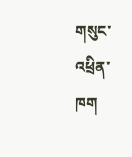གསུང་འཕྲིན་ཁག